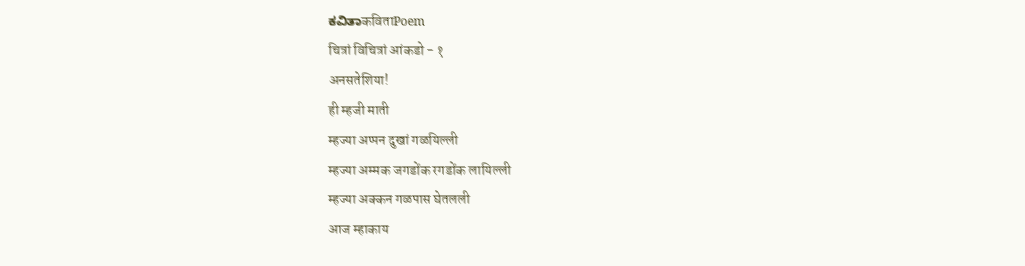ಕವಿತಾकविताPoem
चित्रां विचित्रां आंकडो - १
अनसतेशिया!
ही म्हजी माती
म्हज्या अप्पन दुखां गळयिल्ली
म्हज्या अम्मक जगडोंक रगडोंक लायिल्ली
म्हज्या अक्कन गळपास घेतलली
आज म्हाकाय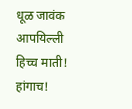धूळ जावंक आपयिल्ली हिच्च माती!
हांगाच!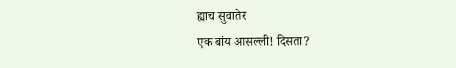ह्याच सुवातेर
एक बांय आसल्ली! दिसता?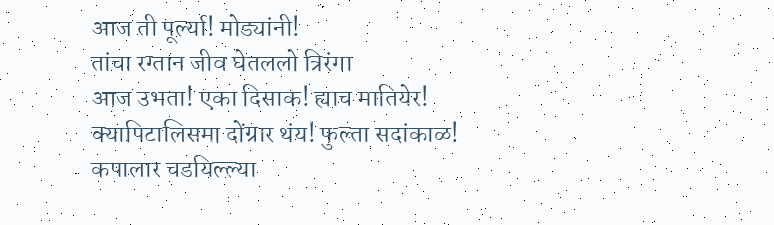आज ती पूर्ल्या! मोड्यांनी!
तांचा रग्तान जीव घेतललो त्रिरंगा
आज उभता! एका दिसाक! ह्याच मातियेर!
क्यापिटालिसमा दोंग्रार थंय! फुल्ता सदांकाळ!
कपालार चडयिल्ल्या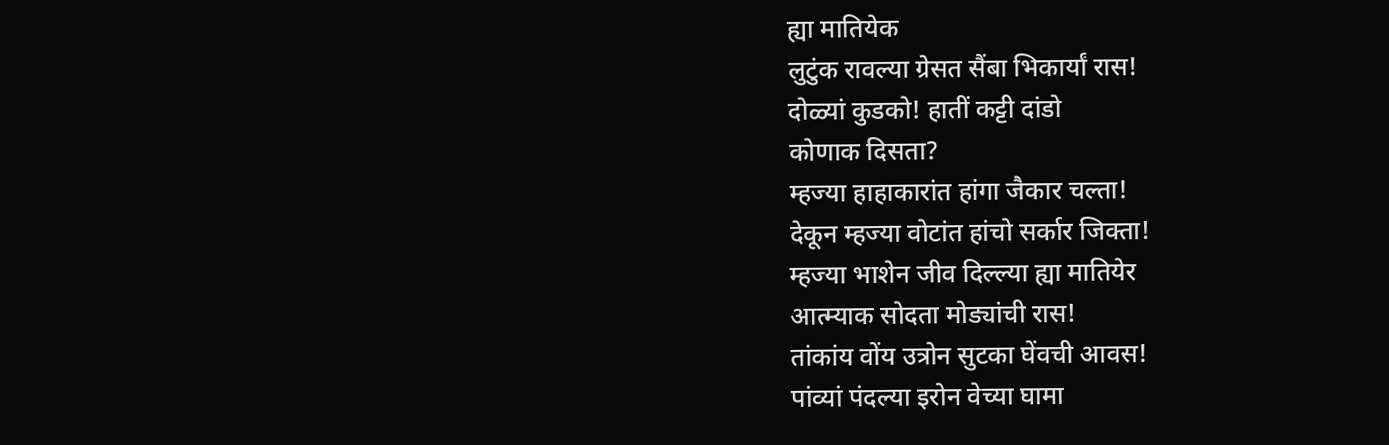ह्या मातियेक
लुटुंक रावल्या ग्रेसत सैंबा भिकार्यां रास!
दोळ्यां कुडको! हातीं कट्टी दांडो
कोणाक दिसता?
म्हज्या हाहाकारांत हांगा जैकार चल्ता!
देकून म्हज्या वोटांत हांचो सर्कार जिक्ता!
म्हज्या भाशेन जीव दिल्ल्या ह्या मातियेर
आत्म्याक सोदता मोड्यांची रास!
तांकांय वोंय उत्रोन सुटका घेंवची आवस!
पांव्यां पंदल्या इरोन वेच्या घामा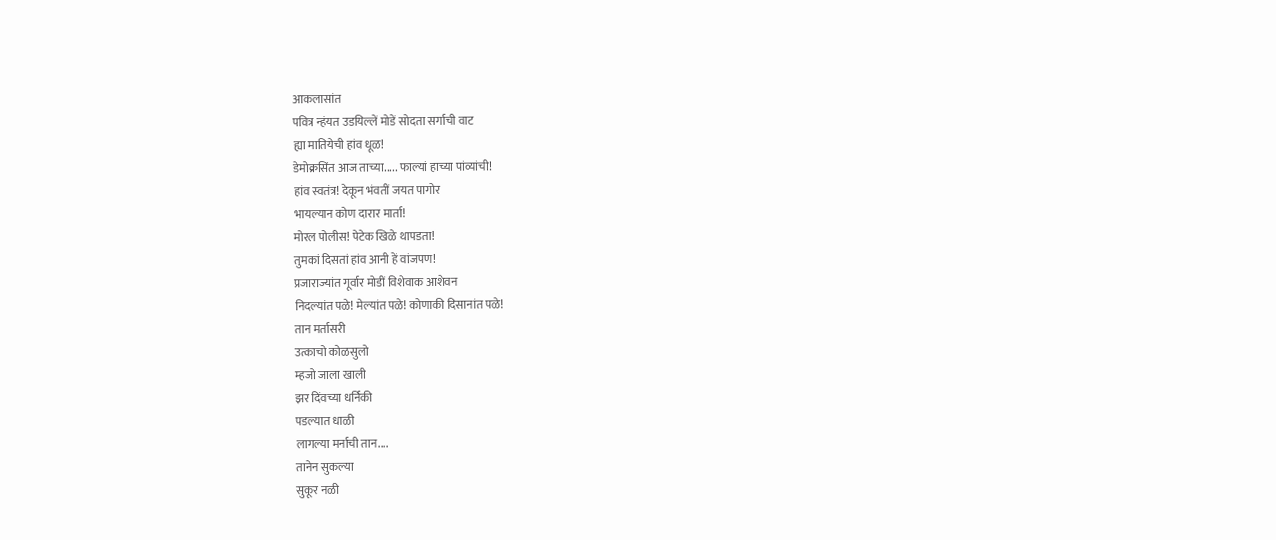आकलासांत
पवित्र न्हंयत उडयिल्लें मोडें सोदता सर्गाची वाट
ह्या मातियेची हांव धूळ!
डेमोक्रसिंत आज ताच्या..... फाल्यां हाच्या पांव्यांची!
हांव स्वतंत्र! देकून भंवतीं जयत पागोर
भायल्यान कोण दारार मार्ता!
मोरल पोलीस! पेटेक खिळे थापडता!
तुमकां दिसतां हांव आनी हें वांजपण!
प्रजाराज्यांत गूर्वार मोडीं विशेवाक आशेवन
निदल्यांत पळे! मेल्यांत पळे! कोणाकी दिसानांत पळे!
तान मर्तासरी
उत्काचो कोळसुलो
म्हजो जाला खाली
झर दिंवच्या धर्निकी
पडल्यात धाळी
लागल्या मर्नाची तान....
तानेन सुकल्या
सुकूर नळी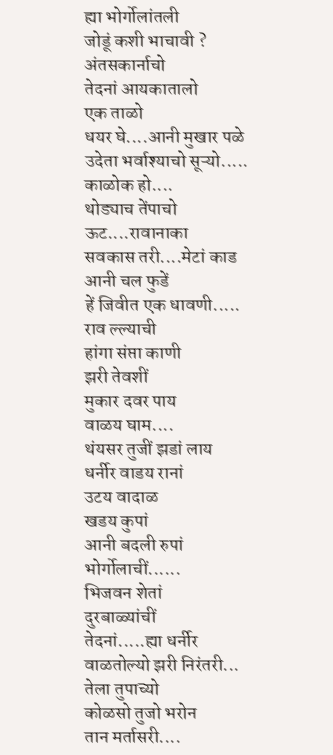ह्या भोर्गोलांतली
जोडूं कशी भाचावी ?
अंतसकार्नाचो
तेदनां आयकातालो
एक ताळो
धयर घे....आनी मुखार पळे
उदेता भर्वाश्याचो सूऱ्यो.....
काळोक हो....
थोड्याच तेंपाचो
ऊट....रावानाका
सवकास तरी....मेटां काड
आनी चल फुडें
हें जिवीत एक धावणी.....
राव ल्ल्याची
हांगा संप्ता काणी
झरी तेवशीं
मुकार दवर पाय
वाळय घाम....
थंयसर तुजीं झडां लाय
धर्नीर वाडय रानां
उटय वादाळ
खडय कुपां
आनी बदली रुपां
भोर्गोलाचीं......
भिजवन शेतां
दुरबाळ्यांचीं
तेदनां.....ह्या धर्नीर
वाळतोल्यो झरी निरंतरी...
तेला तुपाच्यो
कोळसो तुजो भरोन
तान मर्तासरी....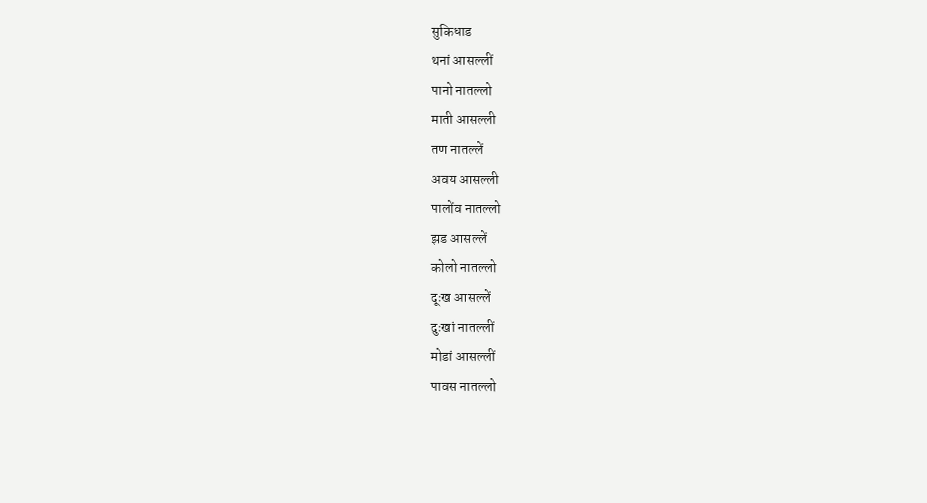सुकिधाड
थनां आसल्लीं
पानो नातल्लो
माती आसल्ली
तण नातल्लें
अवय आसल्ली
पालोंव नातल्लो
झड आसल्लें
कोलो नातल्लो
दूःख आसल्लें
दुःखां नातल्लीं
मोडां आसल्लीं
पावस नातल्लो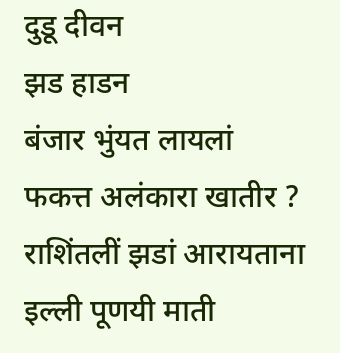दुडू दीवन
झड हाडन
बंजार भुंयत लायलां
फकत्त अलंकारा खातीर ?
राशिंतलीं झडां आरायताना
इल्ली पूणयी माती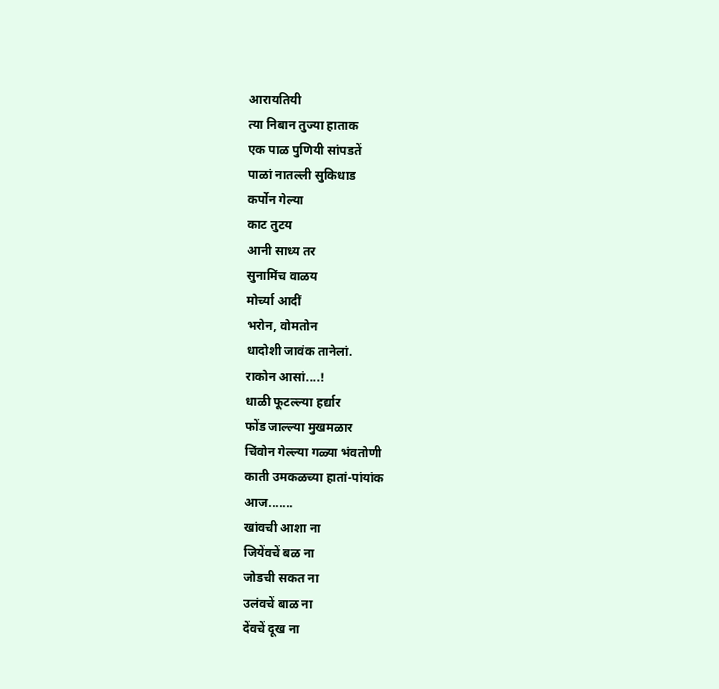आरायतियी
त्या निबान तुज्या हाताक
एक पाळ पुणियी सांपडतें
पाळां नातल्ली सुकिधाड
कर्पोन गेल्या
काट तुटय
आनी साध्य तर
सुनामिंच वाळय
मोर्च्या आदीं
भरोन, वोमतोन
धादोशी जावंक तानेलां.
राकोन आसां....!
धाळी फूटल्ल्या हर्द्यार
फोंड जाल्ल्या मुखमळार
चिंवोन गेल्ल्या गळ्या भंवतोणी
काती उमकळच्या हातां-पांयांक
आज.......
खांवची आशा ना
जियेंवचें बळ ना
जोडची सकत ना
उलंवचें बाळ ना
देंवचें दूख ना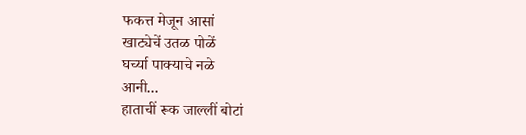फकत्त मेजून आसां
खाट्येचें उतळ पोळें
घर्च्या पाक्याचे नळे
आनी...
हाताचीं रूक जाल्लीं बोटां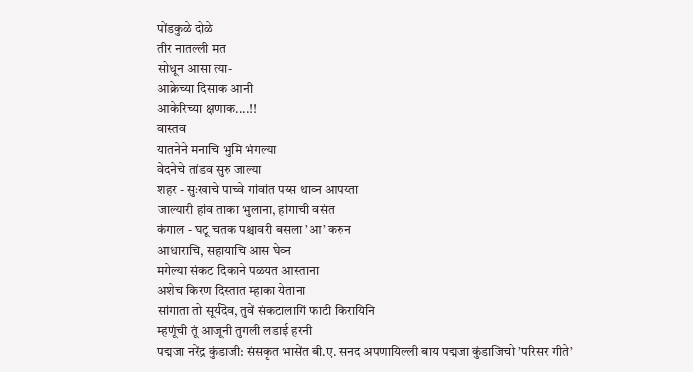पोंडकुळे दोळे
तीर नातल्ली मत
सोधून आसा त्या-
आक्रेच्या दिसाक आनी
आकेरिच्या क्षणाक....!!
वास्तव
यातनेने मनाचि भुमि भंगल्या
वेदनेचे तांडव सुरु जाल्या
शहर - सुःखाचे पाच्वे गांवांत पय्स थाव्न आपय्ता
जाल्यारी हांव ताका भुलाना, हांगाची वसंत
कंगाल - घटू चतक पश्चावरी बसला ’आ’ करुन
आधाराचि, सहायाचि आस घेव्न
मगेल्या संकट दिकाने पळयत आस्ताना
अशेच किरण दिस्तात म्हाका येताना
सांगाता तो सूर्यदॆव, तुवें संकटालागिं फाटी किरायिनि
म्हणूंची तूं आजूनी तुगली लडाई हरनी
पद्मजा नरेंद्र कुंडाजी: संसकृत भासेंत बी.ए. सनद अपणायिल्ली बाय पद्मजा कुंडाजिचो ’परिसर गीते’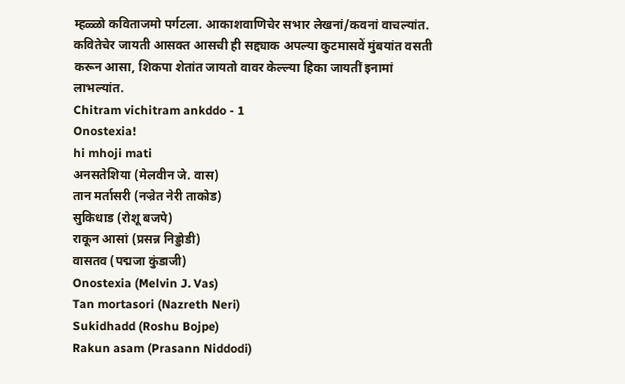म्हळ्ळो कविताजमो पर्गटला. आकाशवाणिचेर सभार लेखनां/कवनां वाचल्यांत. कवितेचेर जायती आसक्त आसची ही सद्द्याक अपल्या कुटमासवें मुंबयांत वसती करून आसा, शिकपा शेतांत जायतो वावर केल्ल्या हिका जायतीं इनामां लाभल्यांत.
Chitram vichitram ankddo - 1
Onostexia!
hi mhoji mati
अनसतेशिया (मेलवीन जे. वास)
तान मर्तासरी (नज्रेत नेरी ताकोड)
सुकिधाड (रोशू बजपे)
राकून आसां (प्रसन्न निड्डोडी)
वासतव (पद्मजा कुंडाजी)
Onostexia (Melvin J. Vas)
Tan mortasori (Nazreth Neri)
Sukidhadd (Roshu Bojpe)
Rakun asam (Prasann Niddodi)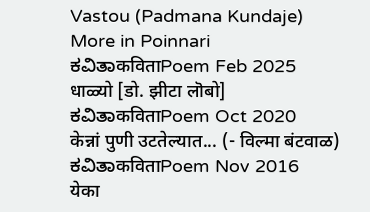Vastou (Padmana Kundaje)
More in Poinnari
ಕವಿತಾकविताPoem Feb 2025
धाळ्यो [डो. झीटा लॊबो]
ಕವಿತಾकविताPoem Oct 2020
केन्नां पुणी उटतेल्यात... (- विल्मा बंटवाळ)
ಕವಿತಾकविताPoem Nov 2016
येका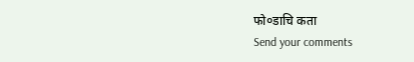फो०डाचि कता
Send your comments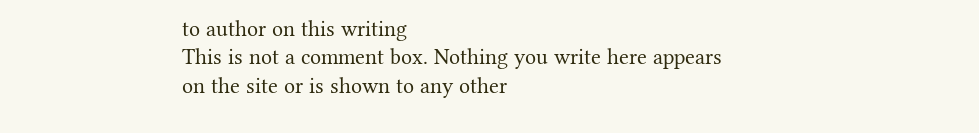to author on this writing
This is not a comment box. Nothing you write here appears on the site or is shown to any other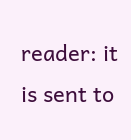reader: it is sent to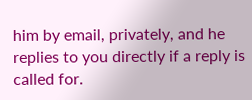him by email, privately, and he replies to you directly if a reply is called for.